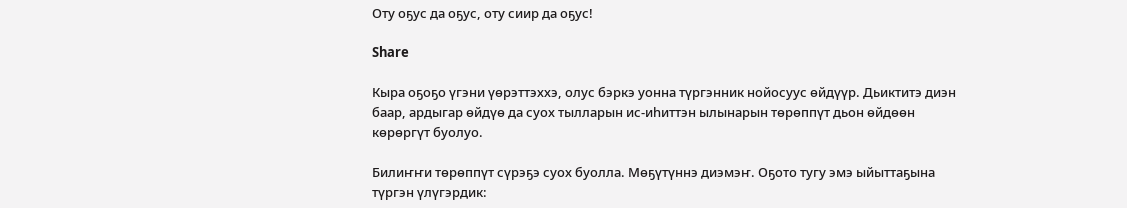Оту оҕус да оҕус, оту сиир да оҕус!

Share

Кыра оҕоҕо үгэни үөрэттэххэ, олус бэркэ уонна түргэнник нойосуус өйдүүр. Дьиктитэ диэн баар, ардыгар өйдүө да суох тылларын ис-иһиттэн ылынарын төрөппүт дьон өйдөөн көрөргүт буолуо.

Билиҥҥи төрөппүт сүрэҕэ суох буолла. Мөҕүтүннэ диэмэҥ. Оҕото тугу эмэ ыйыттаҕына түргэн үлүгэрдик: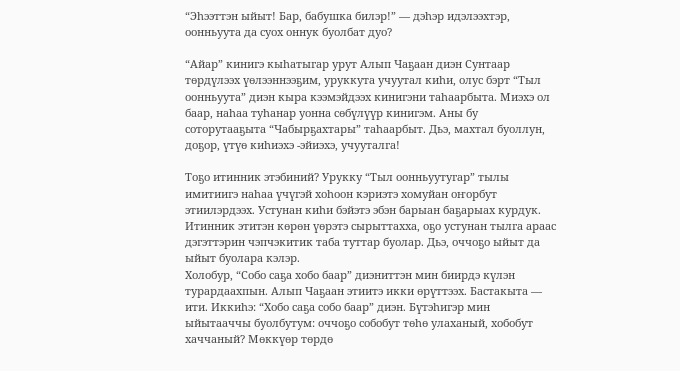“Эһээттэн ыйыт! Бар, бабушка билэр!” — дэһэр идэлээхтэр, оонньуута да суох оннук буолбат дуо?

“Айар” кинигэ кыһатыгар урут Алып Чаҕаан диэн Сунтаар төрдүлээх үөлээннээҕим, уруккута учуутал киһи, олус бэрт “Тыл оонньуута” диэн кыра кээмэйдээх кинигэни таһаарбыта. Миэхэ ол баар, наһаа туһанар уонна сөбүлүүр кинигэм. Аны бу соторутааҕыта “Чабырҕахтары” таһаарбыт. Дьэ, махтал буоллун, доҕор, үтүө киһиэхэ -эйиэхэ, учууталга!

Тоҕо итинник этэбиний? Урукку “Тыл оонньуутугар” тылы имитиигэ наһаа үчүгэй хоһоон кэриэтэ хомуйан оҥорбут этиилэрдээх. Устунан киһи бэйэтэ эбэн барыан баҕарыах курдук. Итинник этитэн көрөн үөрэтэ сырыттахха, оҕо устунан тылга араас дэгэттэрин чэпчэкитик таба туттар буолар. Дьэ, оччоҕо ыйыт да ыйыт буолара кэлэр.
Холобур, “Собо саҕа хобо баар” диэниттэн мин биирдэ күлэн турардаахпын. Алып Чаҕаан этиитэ икки өрүттээх. Бастакыта — ити. Иккиһэ: “Хобо саҕа собо баар” диэн. Бүтэһигэр мин ыйытааччы буолбутум: оччоҕо собобут төһө улаханый, хобобут хаччаный? Мөккүөр төрдө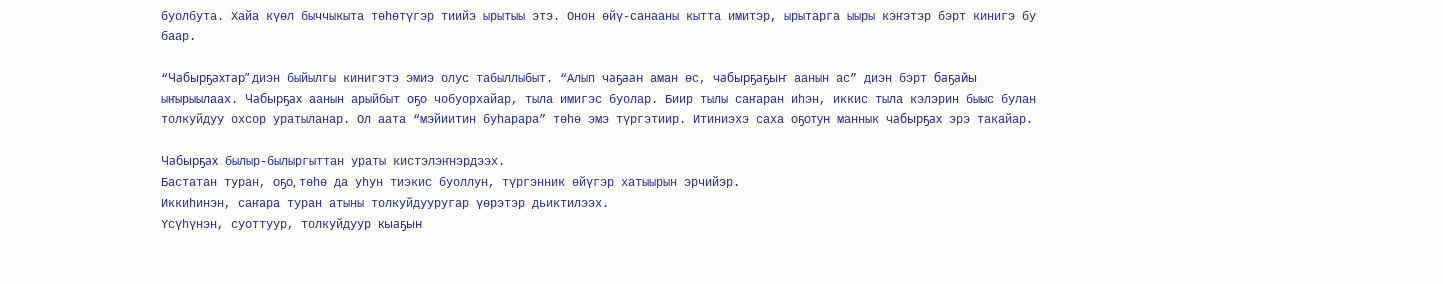буолбута. Хайа күөл быччыкыта төһөтүгэр тиийэ ырытыы этэ. Онон өйү-санааны кытта имитэр, ырытарга ыыры кэҥэтэр бэрт кинигэ бу баар.

“Чабырҕахтар” диэн быйылгы кинигэтэ эмиэ олус табыллыбыт. “Алып чаҕаан аман өс, чабырҕаҕыҥ аанын ас” диэн бэрт баҕайы ыҥырыылаах. Чабырҕах аанын арыйбыт оҕо чобуорхайар, тыла имигэс буолар. Биир тылы саҥаран иһэн, иккис тыла кэлэрин быыс булан толкуйдуу охсор уратыланар. Ол аата “мэйиитин буһарара” төһө эмэ түргэтиир. Итиниэхэ саха оҕотун маннык чабырҕах эрэ такайар.

Чабырҕах былыр-былыргыттан ураты кистэлэҥнэрдээх.
Бастатан туран, оҕо, төһө да уһун тиэкис буоллун, түргэнник өйүгэр хатыырын эрчийэр.
Иккиһинэн, саҥара туран атыны толкуйдууругар үөрэтэр дьиктилээх.
Үсүһүнэн, суоттуур, толкуйдуур кыаҕын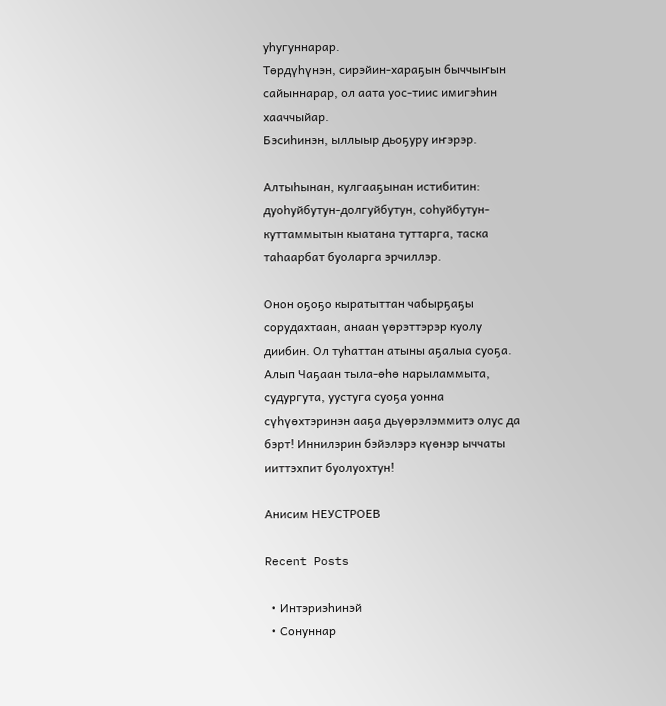уһугуннарар.
Төрдүһүнэн, сирэйин-хараҕын быччыҥын сайыннарар, ол аата уос-тиис имигэһин хааччыйар.
Бэсиһинэн, ыллыыр дьоҕуру иҥэрэр.

Алтыһынан, кулгааҕынан истибитин: дуоһуйбутун-долгуйбутун, соһуйбутун-куттаммытын кыатана туттарга, таска таһаарбат буоларга эрчиллэр.

Онон оҕоҕо кыратыттан чабырҕаҕы сорудахтаан, анаан үөрэттэрэр куолу диибин. Ол туһаттан атыны аҕалыа суоҕа. Алып Чаҕаан тыла-өһө нарыламмыта, судургута, уустуга суоҕа уонна сүһүөхтэринэн ааҕа дьүөрэлэммитэ олус да бэрт! Иннилэрин бэйэлэрэ күөнэр ыччаты ииттэхпит буолуохтун!

Анисим НЕУСТРОЕВ

Recent Posts

  • Интэриэһинэй
  • Сонуннар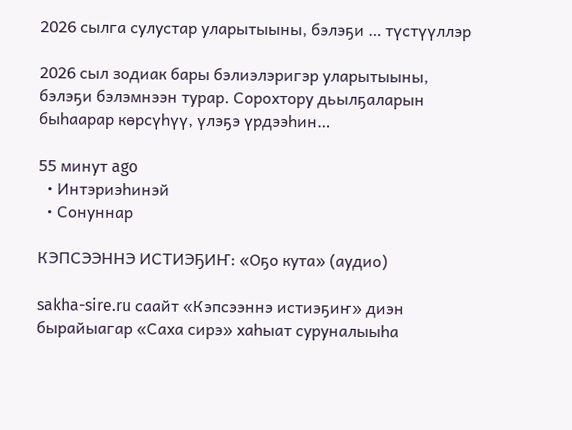2026 сылга сулустар уларытыыны, бэлэҕи … түстүүллэр

2026 сыл зодиак бары бэлиэлэригэр уларытыыны, бэлэҕи бэлэмнээн турар. Сорохтору дьылҕаларын быһаарар көрсүһүү, үлэҕэ үрдээһин…

55 минут ago
  • Интэриэһинэй
  • Сонуннар

КЭПСЭЭННЭ ИСТИЭҔИҤ: «Оҕо кута» (аудио)

sakha-sire.ru саайт «Кэпсээннэ истиэҕиҥ» диэн бырайыагар «Саха сирэ» хаһыат суруналыыһа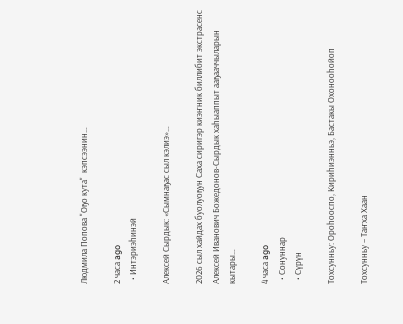Людмила Попова "Оҕо кута"  кэпсээнин…

2 часа ago
  • Интэриэһинэй

Алексей Сырдык: «Сымнаҕас сыл кэлиэ»…

2026 сыл хайдах буолуоҕун Саха сиригэр киэҥник биллибит экстрасенс Алексей Иванович Божедонов‑Сырдык хаһыаппыт ааҕааччыларын кытары…

4 часа ago
  • Сонуннар
  • Сүрүн

Тохсунньу: Ороһооспо, Кириһиэнньэ, Бастакы Охонооһойоп

Тохсунньу – Таҥха Хаан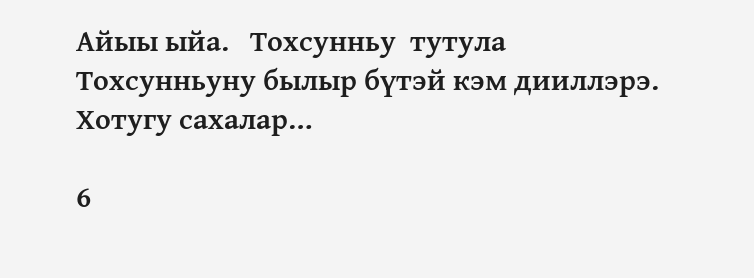Айыы ыйа.   Тохсунньу  тутула Тохсунньуну былыр бүтэй кэм дииллэрэ. Хотугу сахалар…

6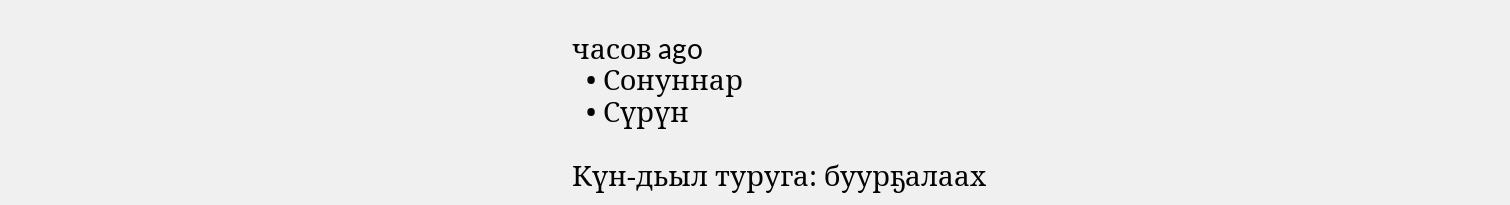часов ago
  • Сонуннар
  • Сүрүн

Күн-дьыл туруга: буурҕалаах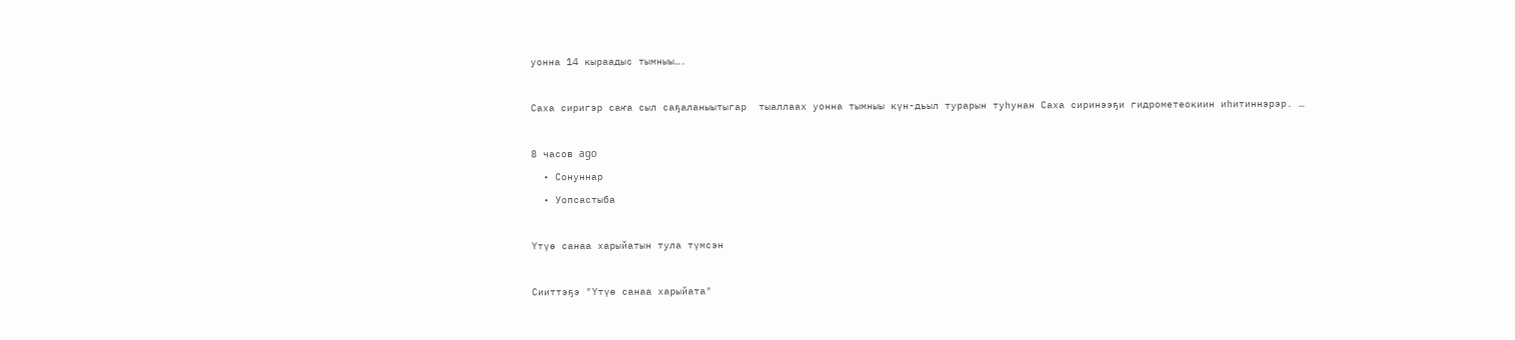уонна 14 кыраадыс тымныы….

Саха сиригэр саҥа сыл саҕаланыытыгар  тыаллаах уонна тымныы күн-дьыл турарын туһунан Саха сиринээҕи гидрометеокиин иһитиннэрэр. …

8 часов ago
  • Сонуннар
  • Уопсастыба

Үтүө санаа харыйатын тула түмсэн

Сииттэҕэ "Үтүө санаа харыйата"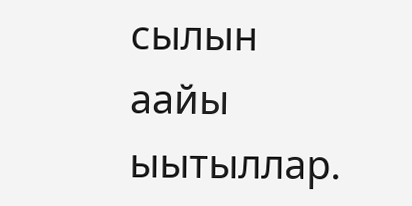сылын аайы ыытыллар.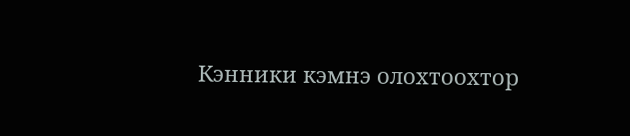Кэнники кэмнэ олохтоохтор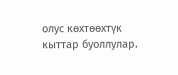олус көхтөөхтүк кыттар буоллулар.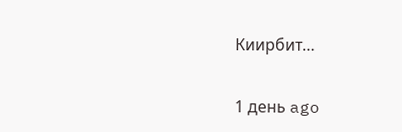Киирбит…

1 день ago